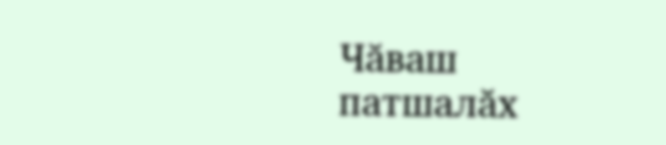Чăваш патшалăх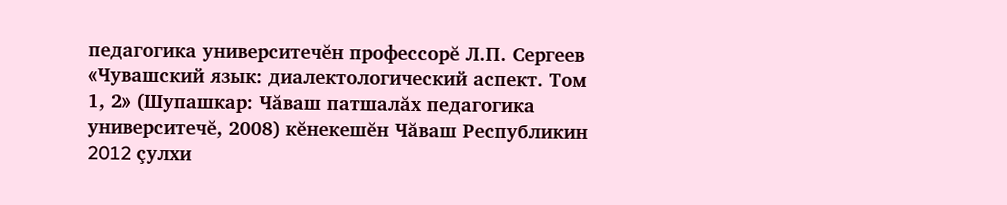педагогика университечĕн профессорĕ Л.П. Сергеев «Чувашский язык: диалектологический аспект. Том 1, 2» (Шупашкар: Чăваш патшалăх педагогика университечĕ, 2008) кĕнекешĕн Чăваш Республикин 2012 çулхи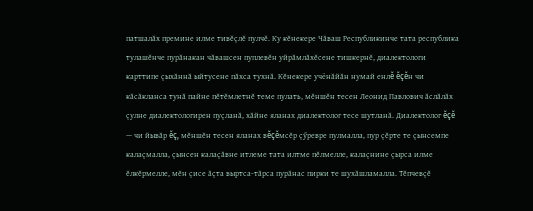патшалăх премине илме тивĕçлĕ пулчĕ. Ку кĕнекере Чăваш Республикинче тата республика тулашĕнче пурăнакан чăвашсен пуплевĕн уйрăмлăхĕсене тишкернĕ, диалектологи карттипе çыхăннă ыйтусене пăхса тухнă. Кĕнекере учёнăйăн нумай енлĕ ĕçĕн чи кăсăкланса тунă пайне пĕтĕмлетнĕ теме пулать, мĕншĕн тесен Леонид Павлович ăслăлăх çулне диалектологирен пуçланă, хăйне яланах диалектолог тесе шутланă. Диалектолог ĕçĕ — чи йывăр ĕç, мĕншĕн тесен яланах вĕçĕмсĕр çӳревре пулмалла, пур çĕрте те çынсемпе калаçмалла, çынсен калаçăвне итлеме тата илтме пĕлмелле, калаçнине çырса илме ĕлкĕрмелле, мĕн çисе ăçта выртса-тăрса пурăнас пирки те шухăшламалла. Тĕпчевçĕ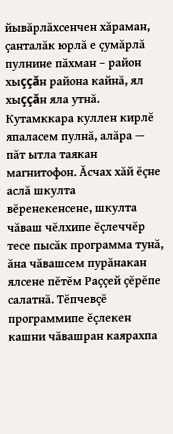йывăрлăхсенчен хăраман, çанталăк юрлă е çумăрлă пулнине пăхман – район хыççăн района кайнă, ял хыççăн яла утнă. Кутамккара куллен кирлĕ япаласем пулнă, алăра — пăт ытла таякан магнитофон. Ăсчах хăй ĕçне аслă шкулта вĕренекенсене, шкулта чăваш чĕлхипе ĕçлеччĕр тесе пысăк программа тунă, ăна чăвашсем пурăнакан ялсене пĕтĕм Раççей çĕрĕпе салатнă. Тĕпчевçĕ программипе ĕçлекен кашни чăвашран каярахпа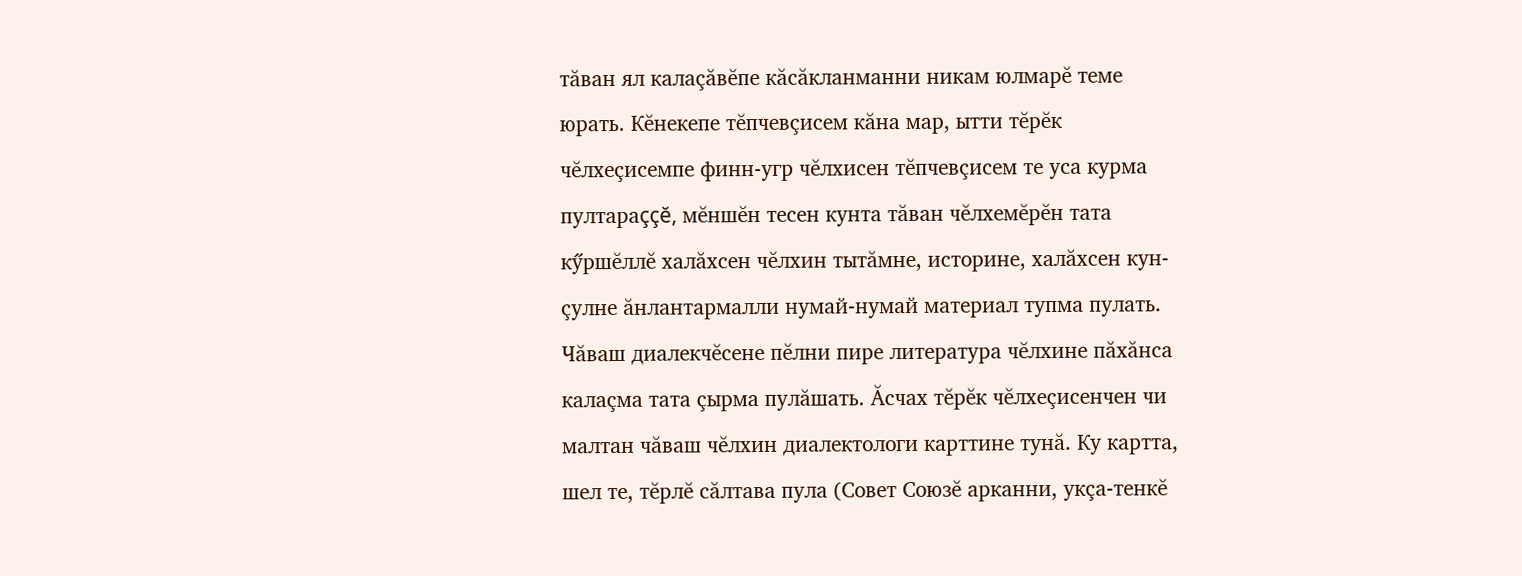тăван ял калаçăвĕпе кăсăкланманни никам юлмарĕ теме юрать. Кĕнекепе тĕпчевçисем кăна мар, ытти тĕрĕк чĕлхеçисемпе финн-угр чĕлхисен тĕпчевçисем те уса курма пултараççĕ, мĕншĕн тесен кунта тăван чĕлхемĕрĕн тата кӳршĕллĕ халăхсен чĕлхин тытăмне, историне, халăхсен кун-çулне ăнлантармалли нумай-нумай материал тупма пулать. Чăваш диалекчĕсене пĕлни пире литература чĕлхине пăхăнса калаçма тата çырма пулăшать. Ăсчах тĕрĕк чĕлхеçисенчен чи малтан чăваш чĕлхин диалектологи карттине тунă. Ку картта, шел те, тĕрлĕ сăлтава пула (Совет Союзĕ арканни, укçа-тенкĕ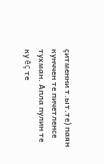çитменни т.ыт.те) паян кунччен те пичетленсе тухман. Апла пулин те ку ĕç те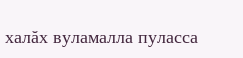халăх вуламалла пуласса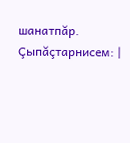шанатпăр.
Çыпăçтарнисем: |